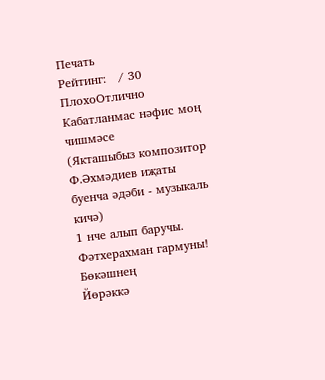Печать
Рейтинг:   / 30
ПлохоОтлично
Кабатланмас нәфис моң чишмәсе
(Якташыбыз композитор Ф.Әхмәдиев иҗаты буенча әдәби - музыкаль кичә)
1 нче алып баручы.
Фәтхерахман гармуны! Бөкәшнең
Йөрәккә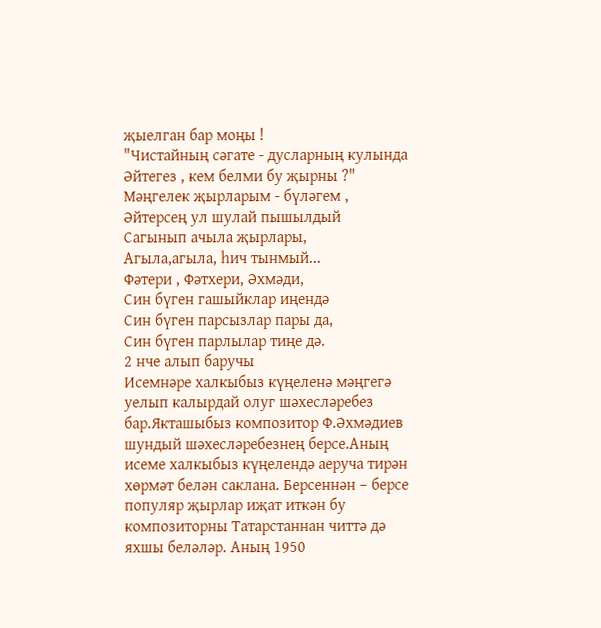җыелган бар моңы !
"Чистайның сәгате - дусларның кулында
Әйтегез , кем белми бу җырны ?"
Мәңгелек җырларым - бүләгем ,
Әйтерсең ул шулай пышылдый
Сагынып ачыла җырлары,
Агыла,агыла, һич тынмый...
Фәтери , Фәтхери, Әхмәди,
Син бүген гашыйклар иңендә
Син бүген парсызлар пары да,
Син бүген парлылар тиңе дә.
2 нче алып баручы
Исемнәре халкыбыз күңеленә мәңгегә уелып калырдай олуг шәхесләребез бар.Якташыбыз композитор Ф.Әхмәдиев шундый шәхесләребезнең берсе.Аның исеме халкыбыз күңелендә аеруча тирән хөрмәт белән саклана. Берсеннән – берсе популяр җырлар иҗат иткән бу композиторны Татарстаннан читтә дә яхшы беләләр. Аның 1950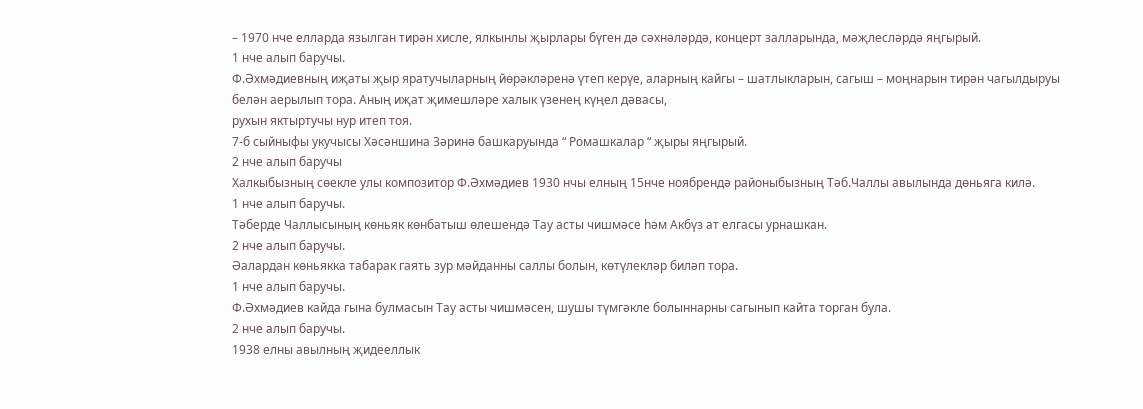– 1970 нче елларда язылган тирән хисле, ялкынлы җырлары бүген дә сәхнәләрдә, концерт залларында, мәҗлесләрдә яңгырый.
1 нче алып баручы.
Ф.Әхмәдиевның иҗаты җыр яратучыларның йөрәкләренә үтеп керүе, аларның кайгы – шатлыкларын, сагыш – моңнарын тирән чагылдыруы белән аерылып тора. Аның иҗат җимешләре халык үзенең күңел дәвасы,
рухын яктыртучы нур итеп тоя.
7-б сыйныфы укучысы Хәсәншина Зәринә башкаруында “ Ромашкалар “ җыры яңгырый.
2 нче алып баручы
Халкыбызның сөекле улы композитор Ф.Әхмәдиев 1930 нчы елның 15нче ноябрендә районыбызның Тәб.Чаллы авылында дөньяга килә.
1 нче алып баручы.
Тәберде Чаллысының көньяк көнбатыш өлешендә Тау асты чишмәсе һәм Акбүз ат елгасы урнашкан.
2 нче алып баручы.
Әалардан көньякка табарак гаять зур мәйданны саллы болын, көтүлекләр биләп тора.
1 нче алып баручы.
Ф.Әхмәдиев кайда гына булмасын Тау асты чишмәсен, шушы түмгәкле болыннарны сагынып кайта торган була.
2 нче алып баручы.
1938 елны авылның җидееллык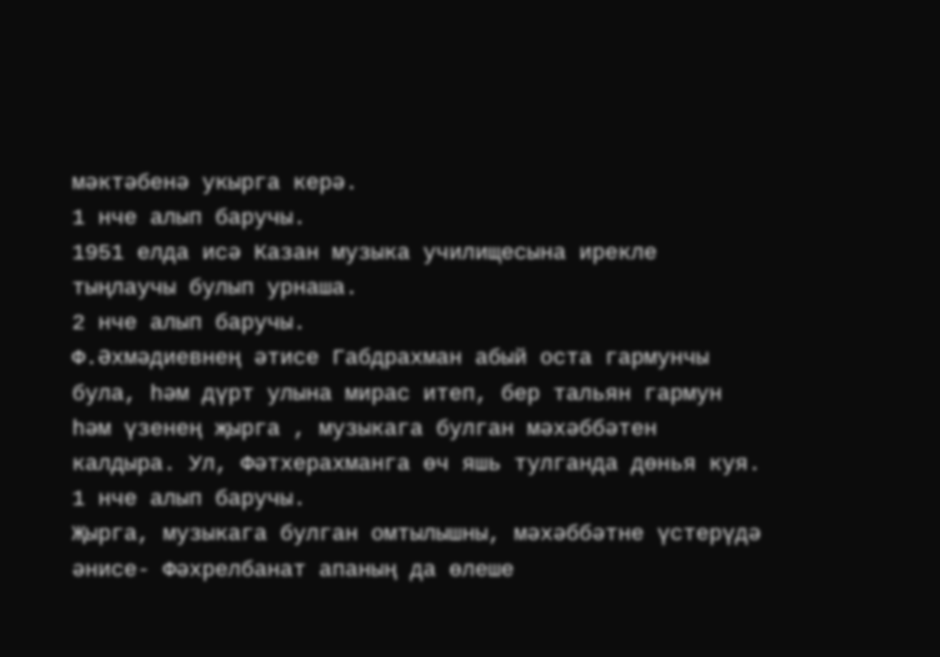мәктәбенә укырга керә.
1 нче алып баручы.
1951 елда исә Казан музыка училищесына ирекле тыңлаучы булып урнаша.
2 нче алып баручы.
Ф.Әхмәдиевнең әтисе Габдрахман абый оста гармунчы була, һәм дүрт улына мирас итеп, бер тальян гармун һәм үзенең җырга , музыкага булган мәхәббәтен калдыра. Ул, Фәтхерахманга өч яшь тулганда дөнья куя.
1 нче алып баручы.
Җырга, музыкага булган омтылышны, мәхәббәтне үстерүдә әнисе- Фәхрелбанат апаның да өлеше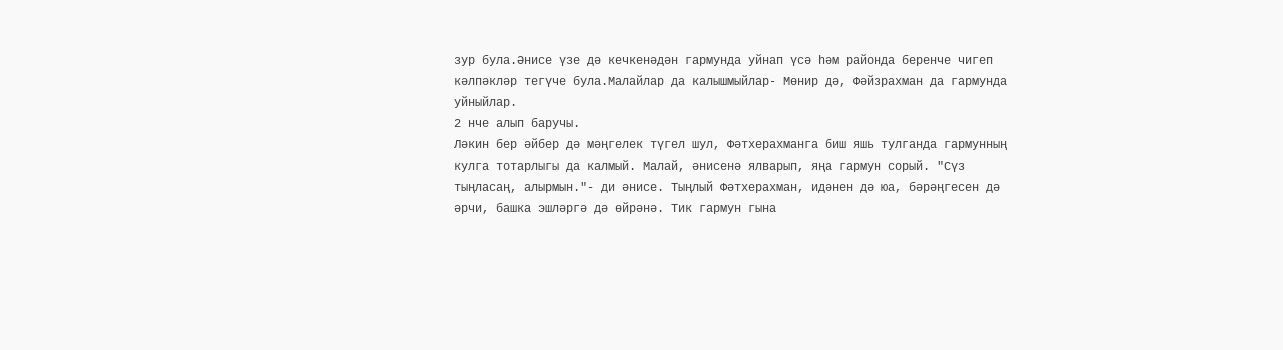зур була.Әнисе үзе дә кечкенәдән гармунда уйнап үсә һәм районда беренче чигеп кәлпәкләр тегүче була.Малайлар да калышмыйлар- Мөнир дә, Фәйзрахман да гармунда уйныйлар.
2 нче алып баручы.
Ләкин бер әйбер дә мәңгелек түгел шул, Фәтхерахманга биш яшь тулганда гармунның кулга тотарлыгы да калмый. Малай, әнисенә ялварып, яңа гармун сорый. "Сүз тыңласаң, алырмын."- ди әнисе. Тыңлый Фәтхерахман, идәнен дә юа, бәрәңгесен дә әрчи, башка эшләргә дә өйрәнә. Тик гармун гына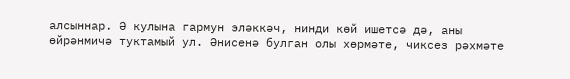алсыннар. Ә кулына гармун эләккәч, нинди көй ишетсә дә, аны өйрәнмичә туктамый ул. Әнисенә булган олы хөрмәте, чиксез рәхмәте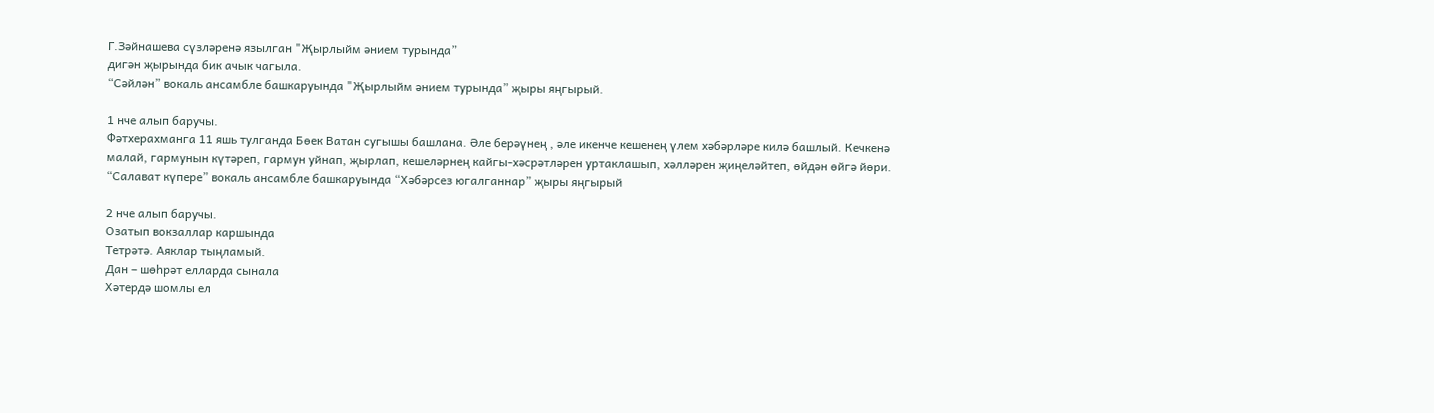Г.Зәйнашева сүзләренә язылган "Җырлыйм әнием турында”
дигән җырында бик ачык чагыла.
“Сәйлән” вокаль ансамбле башкаруында "Җырлыйм әнием турында” җыры яңгырый.

1 нче алып баручы.
Фәтхерахманга 11 яшь тулганда Бөек Ватан сугышы башлана. Әле берәүнең , әле икенче кешенең үлем хәбәрләре килә башлый. Кечкенә малай, гармунын күтәреп, гармун уйнап, җырлап, кешеләрнең кайгы-хәсрәтләрен уртаклашып, хәлләрен җиңеләйтеп, өйдән өйгә йөри.
“Салават күпере” вокаль ансамбле башкаруында “Хәбәрсез югалганнар” җыры яңгырый

2 нче алып баручы.
Озатып вокзаллар каршында
Тетрәтә. Аяклар тыңламый.
Дан – шөһрәт елларда сынала
Хәтердә шомлы ел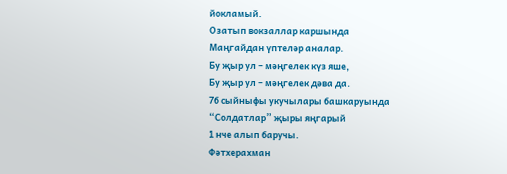йокламый.
Озатып вокзаллар каршында
Маңгайдан үптеләр аналар.
Бу җыр ул – мәңгелек күз яше,
Бу җыр ул – мәңгелек дәва да.
7б сыйныфы укучылары башкаруында “Солдатлар” җыры яңгарый
1 нче алып баручы.
Фәтхерахман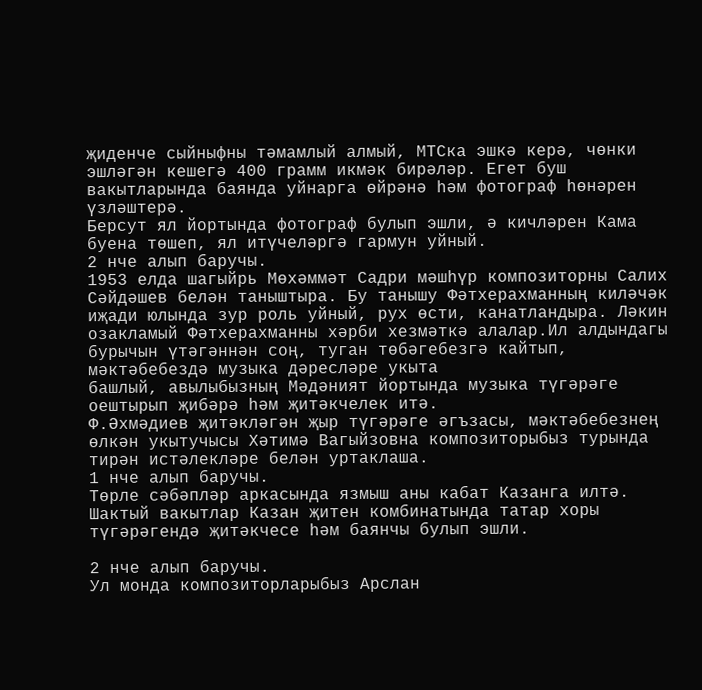җиденче сыйныфны тәмамлый алмый, МТСка эшкә керә, чөнки эшләгән кешегә 400 грамм икмәк бирәләр. Егет буш вакытларында баянда уйнарга өйрәнә һәм фотограф һөнәрен үзләштерә.
Берсут ял йортында фотограф булып эшли, ә кичләрен Кама буена төшеп, ял итүчеләргә гармун уйный.
2 нче алып баручы.
1953 елда шагыйрь Мөхәммәт Садри мәшһүр композиторны Салих Сәйдәшев белән таныштыра. Бу танышу Фәтхерахманның киләчәк иҗади юлында зур роль уйный, рух өсти, канатландыра. Ләкин озакламый Фәтхерахманны хәрби хезмәткә алалар.Ил алдындагы бурычын үтәгәннән соң, туган төбәгебезгә кайтып, мәктәбебездә музыка дәресләре укыта
башлый, авылыбызның Мәдәният йортында музыка түгәрәге оештырып җибәрә һәм җитәкчелек итә.
Ф.Әхмәдиев җитәкләгән җыр түгәрәге әгъзасы, мәктәбебезнең өлкән укытучысы Хәтимә Вагыйзовна композиторыбыз турында тирән истәлекләре белән уртаклаша.
1 нче алып баручы.
Төрле сәбәпләр аркасында язмыш аны кабат Казанга илтә. Шактый вакытлар Казан җитен комбинатында татар хоры түгәрәгендә җитәкчесе һәм баянчы булып эшли.

2 нче алып баручы.
Ул монда композиторларыбыз Арслан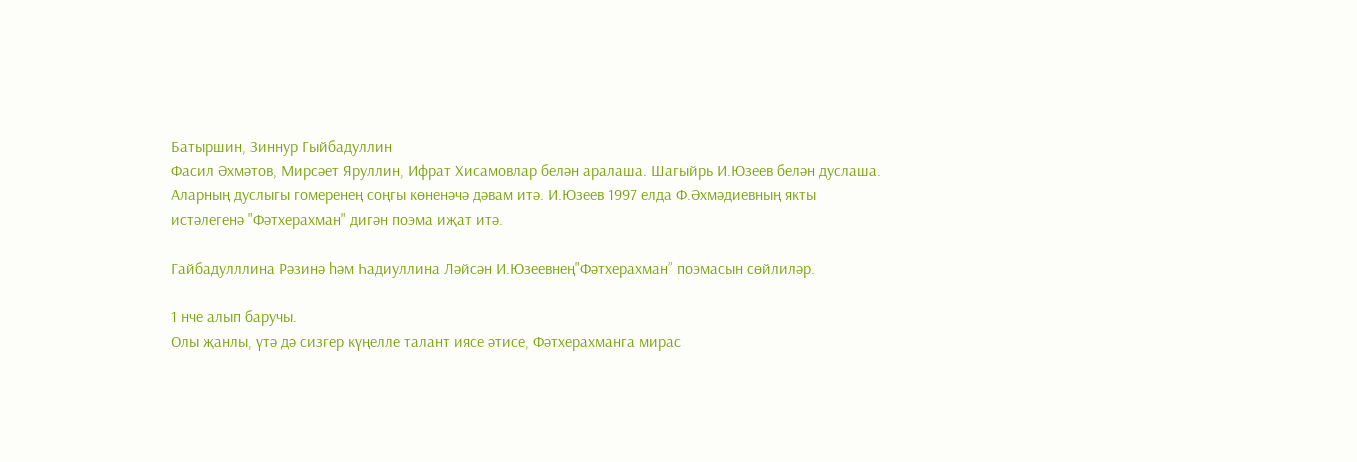Батыршин, Зиннур Гыйбадуллин
Фасил Әхмәтов, Мирсәет Яруллин, Ифрат Хисамовлар белән аралаша. Шагыйрь И.Юзеев белән дуслаша. Аларның дуслыгы гомеренең соңгы көненәчә дәвам итә. И.Юзеев 1997 елда Ф.Әхмәдиевның якты истәлегенә "Фәтхерахман" дигән поэма иҗат итә.

Гайбадулллина Рәзинә һәм Һадиуллина Ләйсән И.Юзеевнең"Фәтхерахман” поэмасын сөйлиләр.

1 нче алып баручы.
Олы җанлы, үтә дә сизгер күңелле талант иясе әтисе, Фәтхерахманга мирас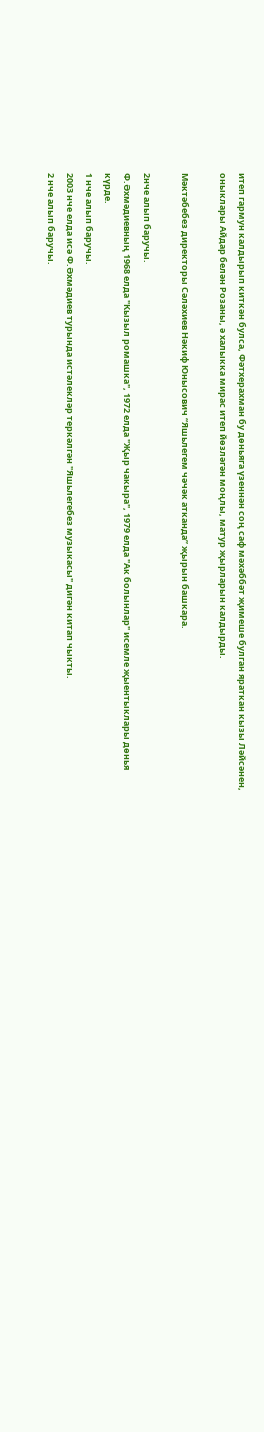итеп гармун калдырып киткән булса, Фәтхерахман бу дөньяга үзеннән соң саф мәхәббәт җимеше булган яраткан кызы Ләйсәнен, оныклары Айдар белән Розаны, ә халыкка мирас итеп йөзләгән моңлы, матур җырларын калдырды.

Мәктәбебез директоры Сәләхиев Нәкиф Юнысович “Яшьлегем чәчәк атканда” җырын башкара.

2нче алып баручы.
Ф.Әхмәдиевның 1968 елда "Кызыл ромашка", 1972 елда "Җыр чакыра", 1979 елда "Ак болынлар" исемле җыентыклары дөнья күрде.
1 нче алып баручы.
2003 нче елда исә Ф.Әхмәдиев турында истәлекләр теркәлгән "Яшьлегебез музыкасы" дигән китап чыкты.
2 нче алып баручы.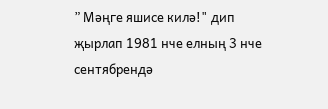” Мәңге яшисе килә!" дип җырлап 1981 нче елның 3 нче сентябрендә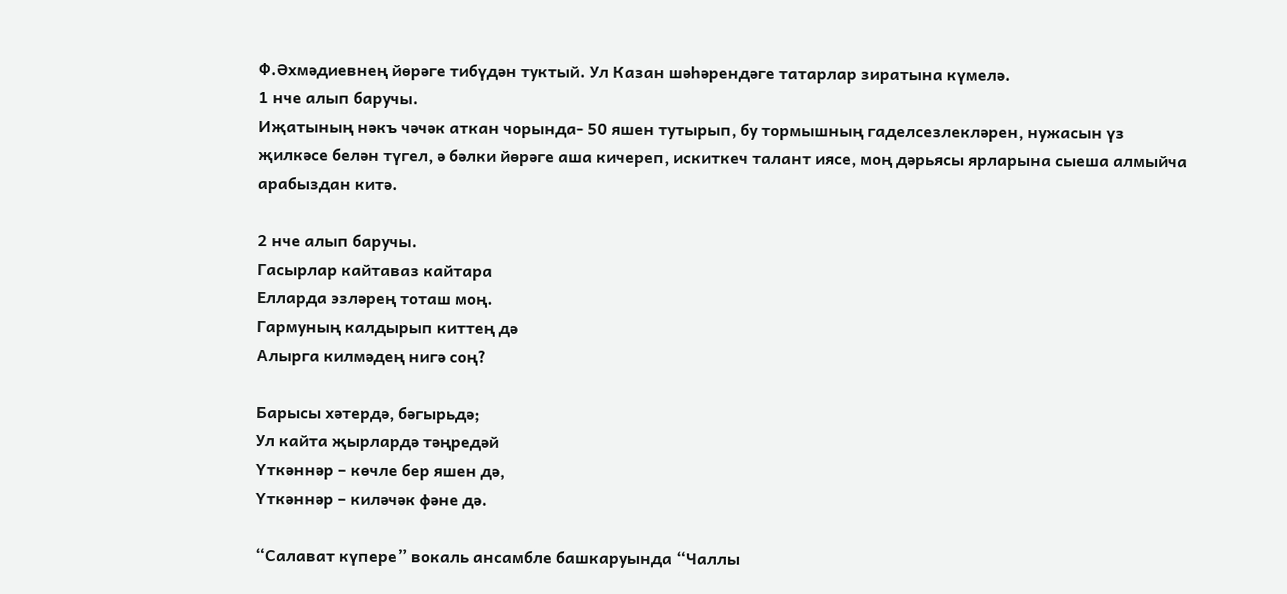Ф.Әхмәдиевнең йөрәге тибүдән туктый. Ул Казан шәһәрендәге татарлар зиратына күмелә.
1 нче алып баручы.
Иҗатының нәкъ чәчәк аткан чорында- 50 яшен тутырып, бу тормышның гаделсезлекләрен, нужасын үз җилкәсе белән түгел, ә бәлки йөрәге аша кичереп, искиткеч талант иясе, моң дәрьясы ярларына сыеша алмыйча арабыздан китә.

2 нче алып баручы.
Гасырлар кайтаваз кайтара
Елларда эзләрең тоташ моң.
Гармуның калдырып киттең дә
Алырга килмәдең нигә соң?

Барысы хәтердә, бәгырьдә;
Ул кайта җырлардә тәңредәй
Үткәннәр – көчле бер яшен дә,
Үткәннәр – киләчәк фәне дә.

“Салават күпере” вокаль ансамбле башкаруында “Чаллы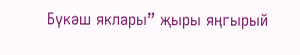Бүкәш яклары” җыры яңгырый